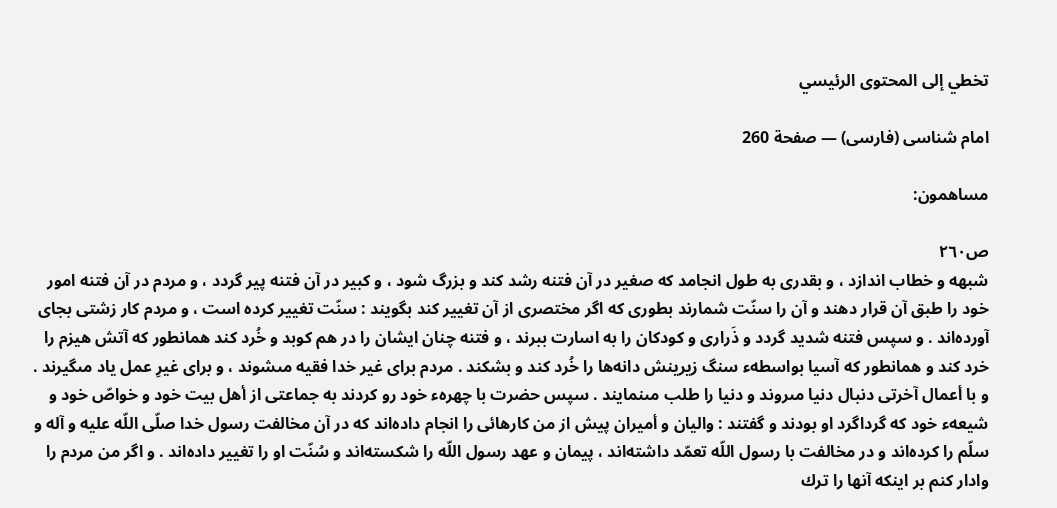تخطي إلى المحتوى الرئيسي

امام شناسى (فارسى) — صفحة 260

مساهمون:

ص٢٦٠
شبهه و خطاب اندازد ، و بقدرى به طول انجامد كه صغير در آن فتنه رشد كند و بزرگ شود ، و كبير در آن فتنه پير گردد ، و مردم در آن فتنه امور خود را طبق آن قرار دهند و آن را سنّت شمارند بطورى كه اگر مختصرى از آن تغيير كند بگويند : سنّت تغيير كرده است ، و مردم كار زشتى بجاى آورده‌اند . و سپس فتنه شديد گردد و ذَرارى و كودكان را به اسارت ببرند ، و فتنه چنان ايشان را در هم كوبد و خُرد كند همانطور كه آتش هيزم را خرد كند و همانطور كه آسيا بواسطهء سنگ زيرينش دانه‌ها را خُرد كند و بشكند . مردم براى غير خدا فقيه مىشوند ، و براى غيرِ عمل ياد مىگيرند . و با أعمال آخرتى دنبال دنيا مىروند و دنيا را طلب مىنمايند . سپس حضرت با چهرهء خود رو كردند به جماعتى از أهل بيت خود و خواصّ خود و شيعهء خود كه گرداگرد او بودند و گفتند : واليان و أميران پيش از من كارهائى را انجام داده‌اند كه در آن مخالفت رسول خدا صلّى اللّه عليه و آله و سلّم را كرده‌اند و در مخالفت با رسول اللّه تعمّد داشته‌اند ، پيمان و عهد رسول اللّه را شكسته‌اند و سُنّت او را تغيير داده‌اند . و اگر من مردم را وادار كنم بر اينكه آنها را ترك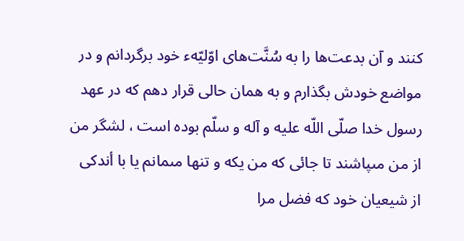كنند و آن بدعت‌ها را به سُنَّت‌هاى اوّليّهء خود برگردانم و در مواضع خودش بگذارم و به همان حالى قرار دهم كه در عهد رسول خدا صلّى اللّه عليه و آله و سلّم بوده است ، لشگر من از من مىپاشند تا جائى كه من يكه و تنها مىمانم يا با أندكى از شيعيان خود كه فضل مرا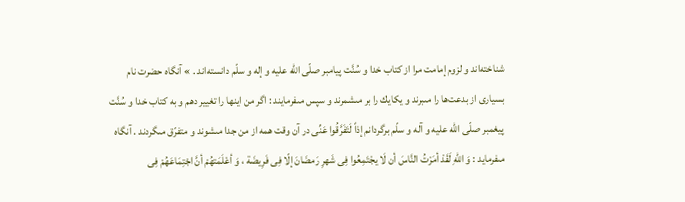شناخته‌اند و لزوم إمامت مرا از كتاب خدا و سُنَّت پيامبر صلّى اللّه عليه و إله و سلّم دانسته‌اند . » آنگاه حضرت نام بسيارى از بدعت‌ها را مىبرند و يكايك را بر مىشمرند و سپس مىفرمايند : اگر من اينها را تغيير دهم و به كتاب خدا و سُنَّت پيغمبر صلّى اللّه عليه و آله و سلّم برگردانم إذاً لَتَفَرَّقُوا عَنِّى در آن وقت همه از من جدا مىشوند و متفرّق مىگردند . آنگاه مىفرمايد : وَ اللهِ لَقَدْ أمَرْتُ النَّاسَ أن لَا يجْتَمِعُوا فِى شَهرِ رَمضَانَ إلّا فِى فَرِيضَة ، وَ أعْلَمَتهُمْ أنَّ اجْتِمَاعَهُمْ فِى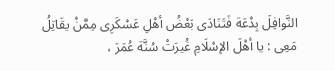النَّوافِلَ بِدْعَة فَتَنَادَى بَعْضُ أهْلِ عَسْكَرِى مِمَّنْ يقَاتِلُ مَعِى : يا أهْلَ الإسْلَامِ غُيرَتْ سُنَّة عُمَرَ ،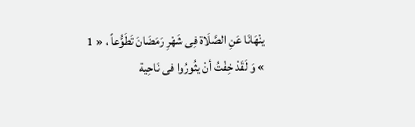ينْهَانَا عَنِ الصَّلَاة فِى شَهْرِ رَمَضَانَ تَطَوُّعاً ، « 1 » وَ لَقَدْ خِفْتُ أنْ يثُورُوا فى نَاحِية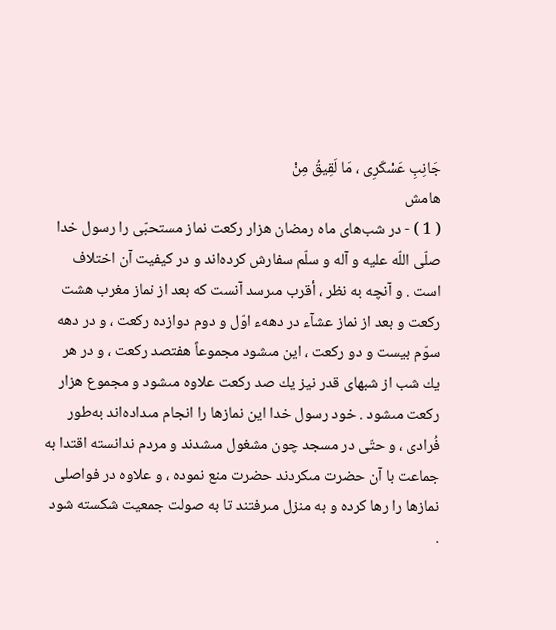جَانِبِ عَسْكَرِى ، مَا لَقِيقُ مِنْ
هامش
( 1 ) - در شب‌هاى ماه رمضان هزار ركعت نماز مستحبّى را رسول خدا صلّى اللّه عليه و آله و سلّم سفارش كرده‌اند و در كيفيت آن اختلاف است . و آنچه به نظر ، أقرب مىرسد آنست كه بعد از نماز مغرب هشت ركعت و بعد از نماز عشآء در دههء اوّل و دوم دوازده ركعت ، و در دهه سوّم بيست و دو ركعت ، اين مىشود مجموعاً هفتصد ركعت ، و در هر يك شب از شبهاى قدر نيز يك صد ركعت علاوه مىشود و مجموع هزار ركعت مىشود . خود رسول خدا اين نمازها را انجام مىداده‌اند به‌طور فُرادى ، و حتّى در مسجد چون مشغول مىشدند و مردم ندانسته اقتدا به جماعت با آن حضرت مىكردند حضرت منع نموده ، و علاوه در فواصلى نمازها را رها كرده و به منزل مىرفتند تا به صولت جمعيت شكسته شود .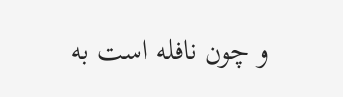و چون نافله است به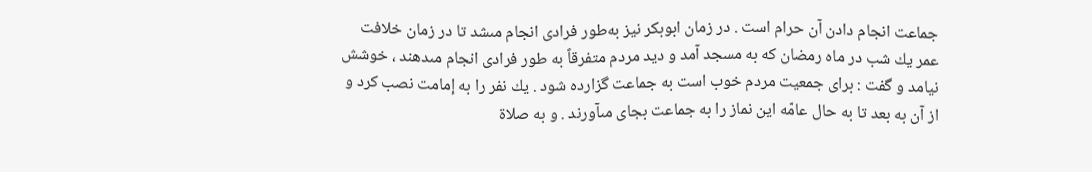جماعت انجام دادن آن حرام است . در زمان ابوبكر نيز به‌طور فرادى انجام مىشد تا در زمان خلافت عمر يك شب در ماه رمضان كه به مسجد آمد و ديد مردم متفرقاً به طور فرادى انجام مىدهند ، خوشش نيامد و گفت : براى جمعيت مردم خوب است به جماعت گزارده شود . يك نفر را به إمامت نصب كرد و از آن به بعد تا به حال عامّه اين نماز را به جماعت بجاى مىآورند . و به صلاة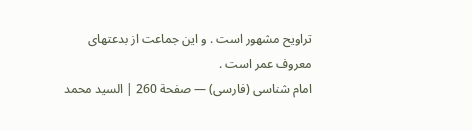تراويح مشهور است . و اين جماعت از بدعتهاى معروف عمر است .
امام شناسى (فارسى) — صفحة 260 | السيد محمد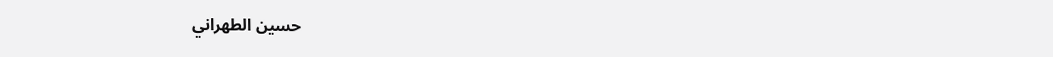حسين الطهراني